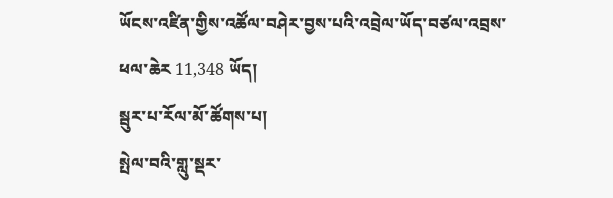ཡོངས་འཛིན་གྱིས་འཚོལ་བཤེར་བྱས་པའི་འབྲེལ་ཡོད་བཙལ་འབྲས་ཕལ་ཆེར 11,348 ཡོད།
སྦུར་པ་རོལ་མོ་ཚོགས་པ།
སྤེལ་བའི་གླུ་སྡར་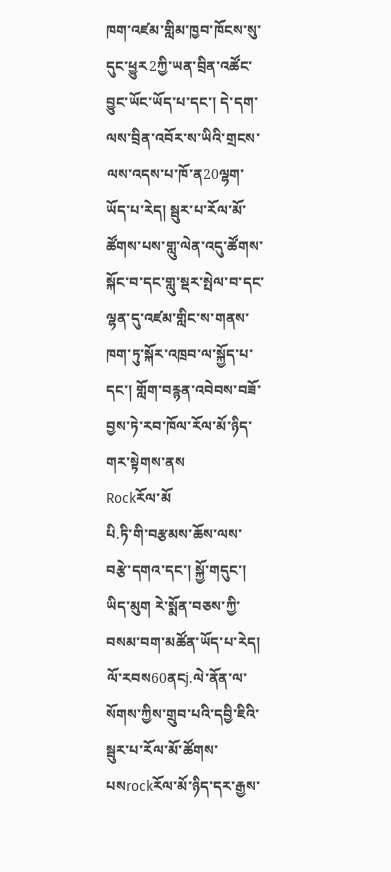ཁག་འཛམ་གླིམ་ཁྱབ་ཁོངས་སུ་དུང་ཕྱུར2ཀྱི་ཡན་བྲིན་འཚོང་བྱུང་ཡོང་ཡོད་པ་དང་། དེ་དག་ལས་བྲིན་འབོར་ས་ཡིའི་གྲངས་ལས་འདས་པ་ཁོ་ན20ལྷག་ཡོད་པ་རེད། སྦུར་པ་རོལ་མོ་ཚོགས་པས་གླུ་ལེན་འདུ་ཚོགས་སྐོང་བ་དང་གླུ་སྡར་སྤེལ་བ་དང་ལྷན་དུ་འཛམ་གླིང་ས་གནས་ཁག་ཏུ་སྐོར་འཁྲབ་ལ་སྐྱོད་པ་དང་། གློག་བརྙན་འབེབས་བཟོ་བྱས་ཏེ་རབ་ཁོལ་རོལ་མོ་ཉིད་གར་སྟེགས་ནས
Rockརོལ་མོ
པི.ཏི་གི་བརྩམས་ཆོས་ལས་བརྩེ་དགའ་དང་། སྐྱོ་གདུང་། ཡིད་མུག རེ་སྨོན་བཅས་ཀྱི་བསམ་བག་མཚོན་ཡོད་པ་རེད། ལོ་རབས60ནངj.ལེ་ནོན་ལ་སོགས་ཀྱིས་གྲུབ་པའི་དབྱི་ཇིའི་སྦུར་པ་རོལ་མོ་ཚོགས་པསrockརོལ་མོ་ཉིད་དར་རྒྱས་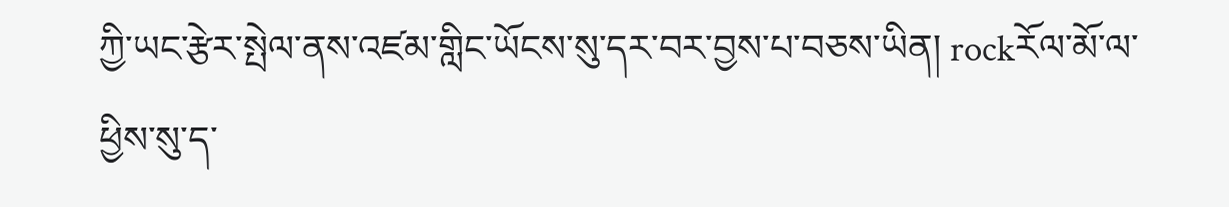ཀྱི་ཡང་རྩེར་སྤེལ་ནས་འཛམ་གླིང་ཡོངས་སུ་དར་བར་བྱས་པ་བཅས་ཡིན། rockརོལ་མོ་ལ་ཕྱིས་སུ་ད་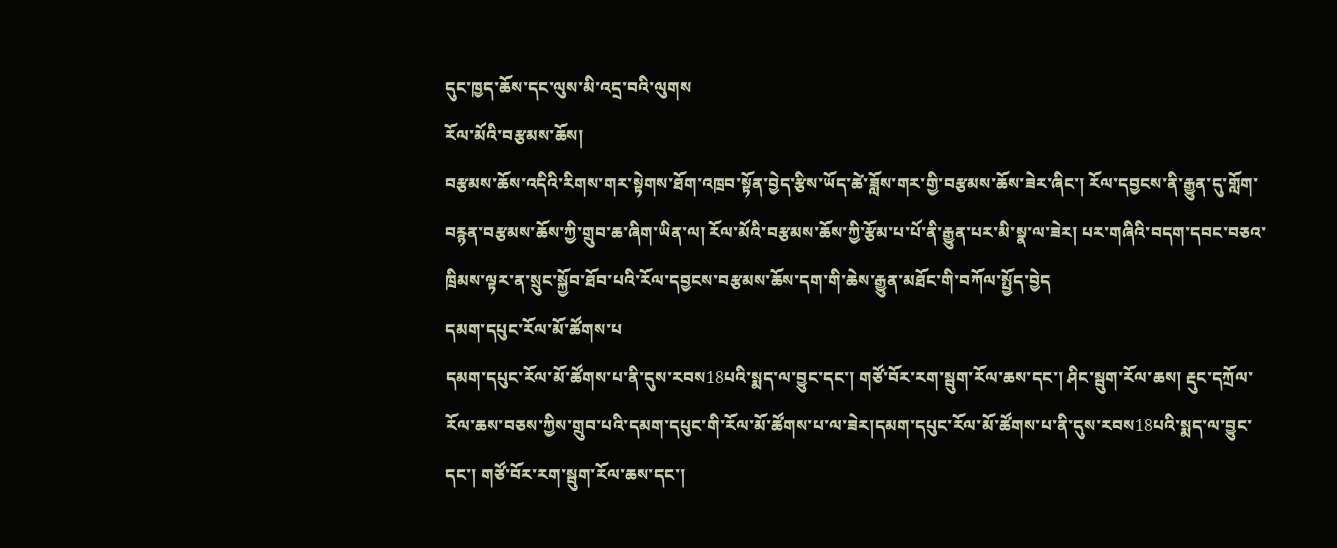དུང་ཁྱད་ཆོས་དང་ལུས་མི་འདྲ་བའི་ལུགས
རོལ་མོའི་བརྩམས་ཆོས།
བརྩམས་ཆོས་འདིའི་རིགས་གར་སྟེགས་ཐོག་འཁྲབ་སྟོན་བྱེད་རྩིས་ཡོད་ཚེ་ཟློས་གར་གྱི་བརྩམས་ཆོས་ཟེར་ཞིང་། རོལ་དབྱངས་ནི་རྒྱུན་དུ་གློག་བརྙན་བརྩམས་ཆོས་ཀྱི་གྲུབ་ཆ་ཞིག་ཡིན་ལ། རོལ་མོའི་བརྩམས་ཆོས་ཀྱི་རྩོམ་པ་པོ་ནི་རྒྱུན་པར་མི་སྣ་ལ་ཟེར། པར་གཞིའི་བདག་དབང་བཅའ་ཁྲིམས་ལྟར་ན་སྲུང་སྐྱོབ་ཐོབ་པའི་རོལ་དབྱངས་བརྩམས་ཆོས་དག་གི་ཆེས་རྒྱུན་མཐོང་གི་བཀོལ་སྤྱོད་བྱེད
དམག་དཔུང་རོལ་མོ་ཚོགས་པ
དམག་དཔུང་རོལ་མོ་ཚོགས་པ་ནི་དུས་རབས18པའི་སྨད་ལ་བྱུང་དང་། གཙོ་བོར་རག་སྦུག་རོལ་ཆས་དང་། ཤིང་སྦུག་རོལ་ཆས། རྡུང་དཀྲོལ་རོལ་ཆས་བཅས་ཀྱིས་གྲུབ་པའི་དམག་དཔུང་གི་རོལ་མོ་ཚོགས་པ་ལ་ཟེར།དམག་དཔུང་རོལ་མོ་ཚོགས་པ་ནི་དུས་རབས18པའི་སྨད་ལ་བྱུང་དང་། གཙོ་བོར་རག་སྦུག་རོལ་ཆས་དང་།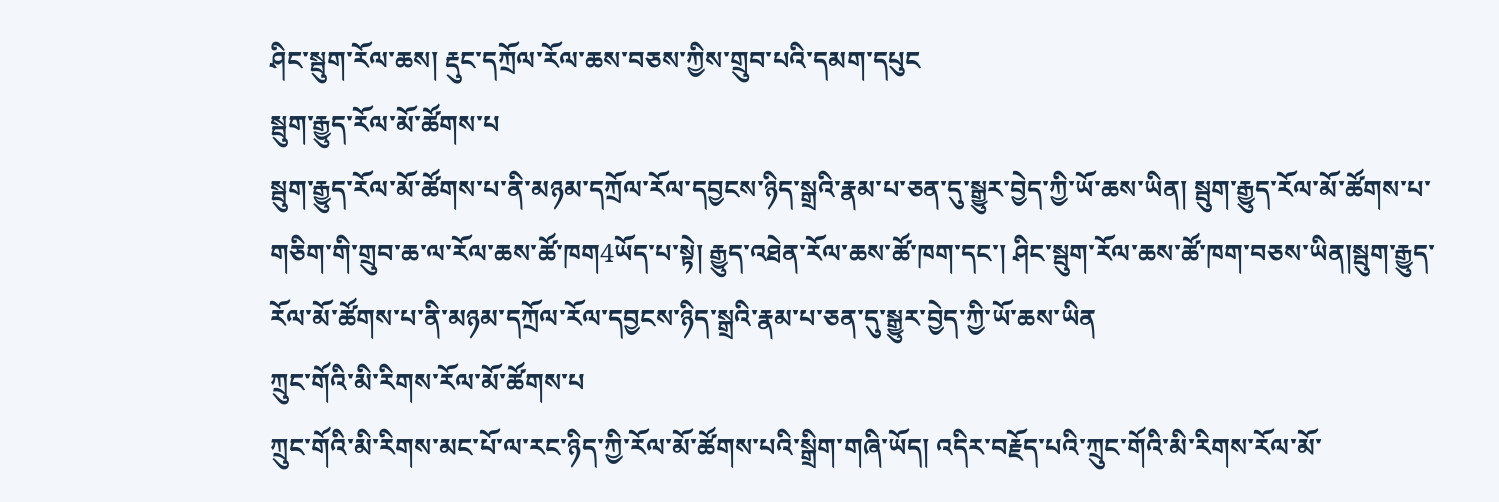ཤིང་སྦུག་རོལ་ཆས། རྡུང་དཀྲོལ་རོལ་ཆས་བཅས་ཀྱིས་གྲུབ་པའི་དམག་དཔུང
སྦུག་རྒྱུད་རོལ་མོ་ཚོགས་པ
སྦུག་རྒྱུད་རོལ་མོ་ཚོགས་པ་ནི་མཉམ་དཀྲོལ་རོལ་དབྱངས་ཉིད་སྒྲའི་རྣམ་པ་ཅན་དུ་སྒྱུར་བྱེད་ཀྱི་ཡོ་ཆས་ཡིན། སྦུག་རྒྱུད་རོལ་མོ་ཚོགས་པ་གཅིག་གི་གྲུབ་ཆ་ལ་རོལ་ཆས་ཚོ་ཁག4ཡོད་པ་སྟེ། རྒྱུད་འཐེན་རོལ་ཆས་ཚོ་ཁག་དང་། ཤིང་སྦུག་རོལ་ཆས་ཚོ་ཁག་བཅས་ཡིན།སྦུག་རྒྱུད་རོལ་མོ་ཚོགས་པ་ནི་མཉམ་དཀྲོལ་རོལ་དབྱངས་ཉིད་སྒྲའི་རྣམ་པ་ཅན་དུ་སྒྱུར་བྱེད་ཀྱི་ཡོ་ཆས་ཡིན
ཀྲུང་གོའི་མི་རིགས་རོལ་མོ་ཚོགས་པ
ཀྲུང་གོའི་མི་རིགས་མང་པོ་ལ་རང་ཉིད་ཀྱི་རོལ་མོ་ཚོགས་པའི་སྒྲིག་གཞི་ཡོད། འདིར་བརྗོད་པའི་ཀྲུང་གོའི་མི་རིགས་རོལ་མོ་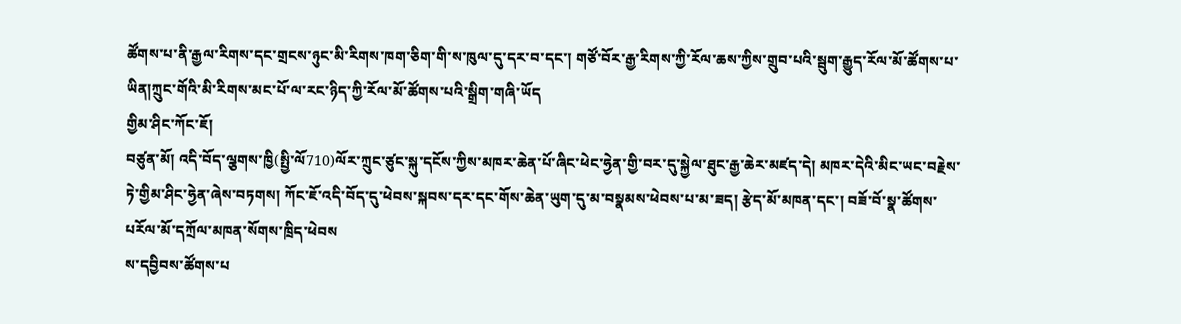ཚོགས་པ་ནི་རྒྱལ་རིགས་དང་གྲངས་ཉུང་མི་རིགས་ཁག་ཅིག་གི་ས་ཁུལ་དུ་དར་བ་དང་། གཙོ་བོར་རྒྱ་རིགས་ཀྱི་རོལ་ཆས་ཀྱིས་གྲུབ་པའི་སྦུག་རྒྱུད་རོལ་མོ་ཚོགས་པ་ཡིན།ཀྲུང་གོའི་མི་རིགས་མང་པོ་ལ་རང་ཉིད་ཀྱི་རོལ་མོ་ཚོགས་པའི་སྒྲིག་གཞི་ཡོད
གྱིམ་ཤིང་ཀོང་ཇོ།
བཙུན་མོ། འདི་བོད་ལྕགས་ཁྱི(སྤྱི་ལོ710)ལོར་ཀྲུང་ཙུང་སྐུ་དངོས་ཀྱིས་མཁར་ཆེན་པོ་ཞིང་ཕེང་ཧྱེན་གྱི་བར་དུ་སྐྱེལ་ཐུང་རྒྱ་ཆེར་མཛད་དེ། མཁར་དེའི་མིང་ཡང་བརྗེས་ཏེ་གྱིམ་ཤིང་ཧྱེན་ཞེས་བཏགས། ཀོང་ཇོ་འདི་བོད་དུ་ཕེབས་སྐབས་དར་དང་གོས་ཆེན་ཡུག་དུ་མ་བསྣམས་ཕེབས་པ་མ་ཟད། རྩེད་མོ་མཁན་དང་། བཟོ་བོ་སྣ་ཚོགས་པརོལ་མོ་དཀྲོལ་མཁན་སོགས་ཁྲིད་ཕེབས
ས་དབྱིབས་ཚོགས་པ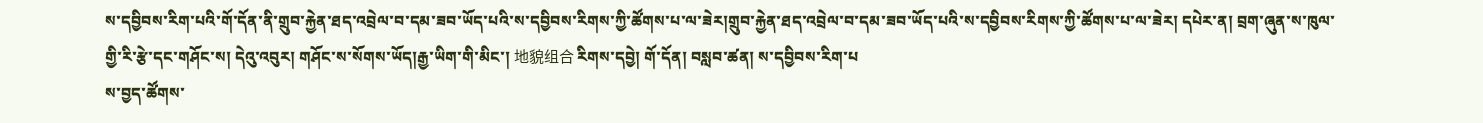ས་དབྱིབས་རིག་པའི་གོ་དོན་ནི་གྲུབ་རྐྱེན་ཐད་འབྲེལ་བ་དམ་ཟབ་ཡོད་པའི་ས་དབྱིབས་རིགས་ཀྱི་ཚོགས་པ་ལ་ཟེར།གྲུབ་རྐྱེན་ཐད་འབྲེལ་བ་དམ་ཟབ་ཡོད་པའི་ས་དབྱིབས་རིགས་ཀྱི་ཚོགས་པ་ལ་ཟེར། དཔེར་ན། བྲག་ཞུན་ས་ཁུལ་གྱི་རི་རྩེ་དང་གཤོང་ས། དེའུ་འབུར། གཤོང་ས་སོགས་ཡོད།རྒྱ་ཡིག་གི་མིང་། 地貌组合 རིགས་དབྱེ། གོ་དོན། བསླབ་ཚན། ས་དབྱིབས་རིག་པ
ས་བྱད་ཚོགས་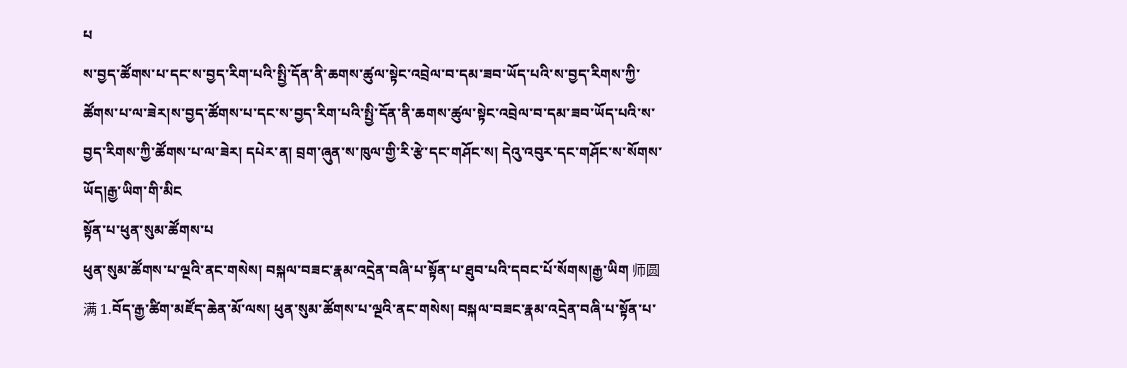པ
ས་བྱད་ཚོགས་པ་དང་ས་བྱད་རིག་པའི་སྤྱི་དོན་ནི་ཆགས་ཚུལ་སྟེང་འབྲེལ་བ་དམ་ཟབ་ཡོད་པའི་ས་བྱད་རིགས་ཀྱི་ཚོགས་པ་ལ་ཟེར།ས་བྱད་ཚོགས་པ་དང་ས་བྱད་རིག་པའི་སྤྱི་དོན་ནི་ཆགས་ཚུལ་སྟེང་འབྲེལ་བ་དམ་ཟབ་ཡོད་པའི་ས་བྱད་རིགས་ཀྱི་ཚོགས་པ་ལ་ཟེར། དཔེར་ན། བྲག་ཞུན་ས་ཁུལ་གྱི་རི་རྩེ་དང་གཤོང་ས། དེའུ་འབུར་དང་གཤོང་ས་སོགས་ཡོད།རྒྱ་ཡིག་གི་མིང
སྟོན་པ་ཕུན་སུམ་ཚོགས་པ
ཕུན་སུམ་ཚོགས་པ་ལྔའི་ནང་གསེས། བསྐལ་བཟང་རྣམ་འདྲེན་བཞི་པ་སྟོན་པ་ཐུབ་པའི་དབང་པོ་སོགས།རྒྱ་ཡིག 师圆满 1.བོད་རྒྱ་ཚིག་མཛོད་ཆེན་མོ་ལས། ཕུན་སུམ་ཚོགས་པ་ལྔའི་ནང་གསེས། བསྐལ་བཟང་རྣམ་འདྲེན་བཞི་པ་སྟོན་པ་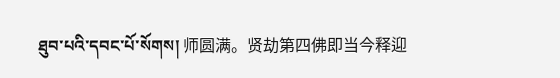ཐུབ་པའི་དབང་པོ་སོགས། 师圆满。贤劫第四佛即当今释迎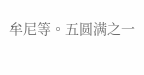牟尼等。五圆满之一